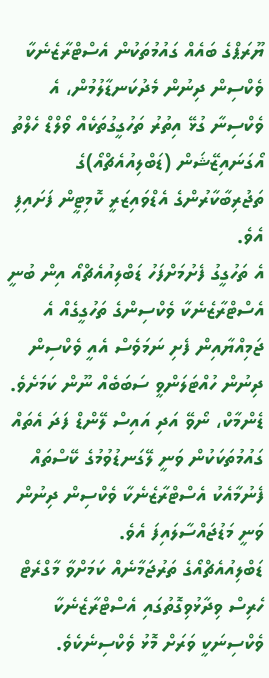ޔޫރަޕްގެ ބައެއް ގައުމުތަކުން އެސްޓްރާޒެނެކާ ވެކްސިން ދިނުން މެދުކަނޑާލުމުން، އެ ވެކްސިނާ ގުޅޭ އިތުރު ތަހުގީގުތަކެއް ވޯލްޑް ހެލްތު އޯގަނައިޒޭޝަން (ޑަބްލިއުއެޗްއޯ)ގެ ތަޖުރިބާކާރުންގެ އެޑްވައިޒަރީ ކޮމިޓީން ފަށައިފި އެވެ.
އެ ތަހުގީގު ފެށުމަށްފަހު ޑަބްލިއުއެޗްއޯ އިން ބުނީ އެސްޓްރާޒެނެކާ ވެކްސިންގެ ތަހުގީގެއް އެ ޖަމިއްޔާއިން ފެށި ނަމަވެސް އެއީ ވެކްސިން ދިނުން ހުއްޓަލަންވީ ސަބަބެއް ނޫން ކަމަށެވެ.
ޑެންމާކް، ނޯވޭ އަދި އައިސް ލޭންޑް ފަދަ އެތައް ގައުމުތަކަކުން ވަނީ ލޭގަނޑުވުމުގެ ކޭސްތައް ފެނުމާއެކު އެސްޓްރާޒެނެކާ ވެކްސިން ދިނުން ވަނީ މަޑުޖައްސާލައިފަ އެވެ.
ޑަބްލިއުއެޗްއޯގެ ތަރުޖަމާނެއް ކަމަށްވާ މާގްރެޓް ހެރިސް ވިދާޅުވިގޮތުގައި އެސްޓްރާޒެނެކާ ވެކްސިނަކީ ވަރަށް މޮޅު ވެކްސިނެކެވެ.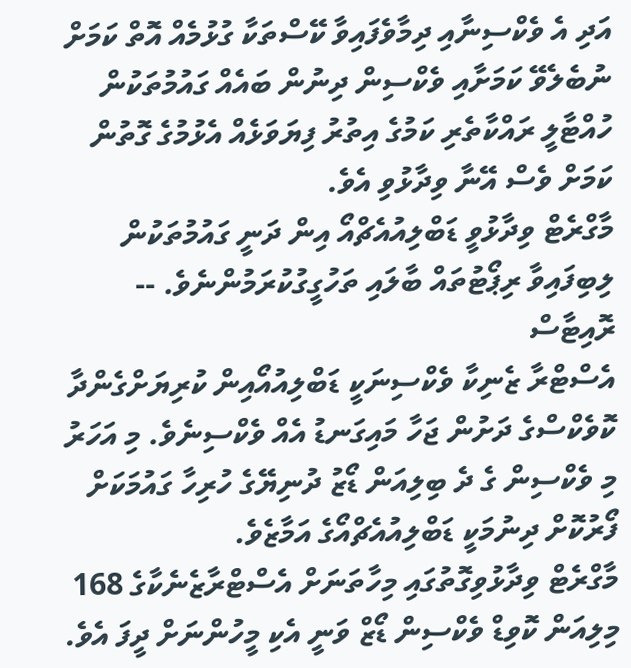އަދި އެ ވެކްސިނާއި ދިމާވެފައިވާ ކޭސްތަކާ ގުޅުމެއް އޮތް ކަމަށް ނުބެލެވޭ ކަމަށާއި ވެކްސިން ދިނުން ބައެއް ގައުމުތަކުން ހުއްޓާލީ ރައްކާތެރި ކަމުގެ އިތުރު ފިޔަވަޅެއް އެޅުމުގެ ގޮތުން ކަމަށް ވެސް އޭނާ ވިދާޅުވި އެވެ.
މާގްރެޓް ވިދާޅުވީ ޑަބްލިއުއެޗްއޯ އިން ދަނީ ގައުމުތަކުން ލިބިފައިވާ ރިޕޯޓުތައް ބާލައި ތަހުގީގުކުރަމުންނެވެ. -- ރޮއިޓާސް
އެސްޓްރާ ޒެނިކާ ވެކްސިނަކީ ޑަބްލިއުއޯއިން ކުރިޔަށްގެންދާ ކޮވެކްސްގެ ދަށުން ޖަހާ މައިގަނޑު އެއް ވެކްސިނެވެ. މި އަހަރު މި ވެކްސިން ގެ ދެ ބިލިއަން ޑޯޒު ދުނިޔޭގެ ހުރިހާ ގައުމަކަށް ފޯރުކޮށް ދިނުމަކީ ޑަބްލިއުއެޗްއޯގެ އަމާޒެވެ.
މާގްރެޓް ވިދާޅުވިގޮތުގައި މިހާތަނަށް އެސްޓްރާޒެނެކާގެ 168 މިލިއަން ކޮވިޑް ވެކްސިން ޑޯޒް ވަނީ އެކި މީހުންނަށް ދީފަ އެވެ.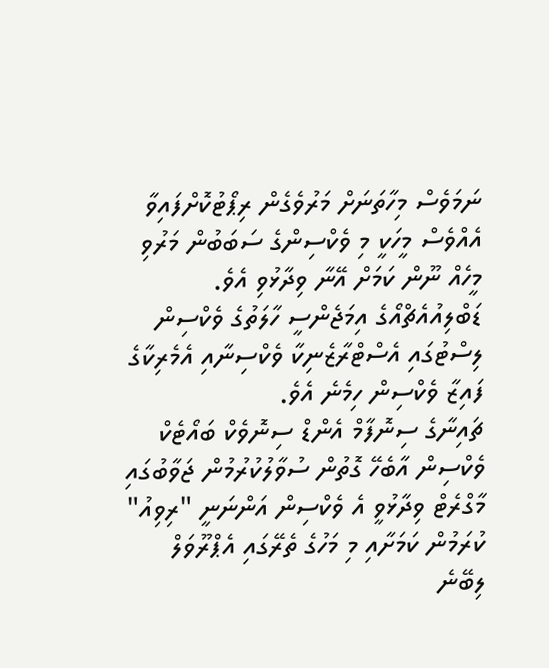ނަމަވެސް މިހާތަނަށް މަރުވެގެން ރިޕޯޓުކޮށްފައިވާ އެއްވެސް މީހަކީ މި ވެކްސިންގެ ސަބަބުން މަރުވި މީހެއް ނޫން ކަމަށް އޭނާ ވިދާޅުވި އެވެ.
ޑަބްލިއުއެޗްއޯގެ އިމަޖެންސީ ހާލަތުގެ ވެކްސިން ލިސްޓުގައި އެސްޓްރާޒެނިކާ ވެކްސިނާއި އެމެރިކާގެ ފައިޒާ ވެކްސިން ހިމެނެ އެވެ.
ޗައިނާގެ ސިނޮފާމް އެންޑް ސިނޮވެކް ބައޯޓެކް ވެކްސިން އާބެހޭ ގޮތުން ސުވާލުކުރުމުން ޖަވާބުގައި މާގްރެޓް ވިދާޅުވީ އެ ވެކްސިން އަންނަނީ "ރިވިއު" ކުރަމުން ކަމަށާއި މި މަހުގެ ތެރޭގައި އެޕްރޫވަލް ލިބޭނެ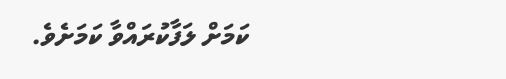ކަމަށް ލަފާކުރައްވާ ކަމަށެވެ.